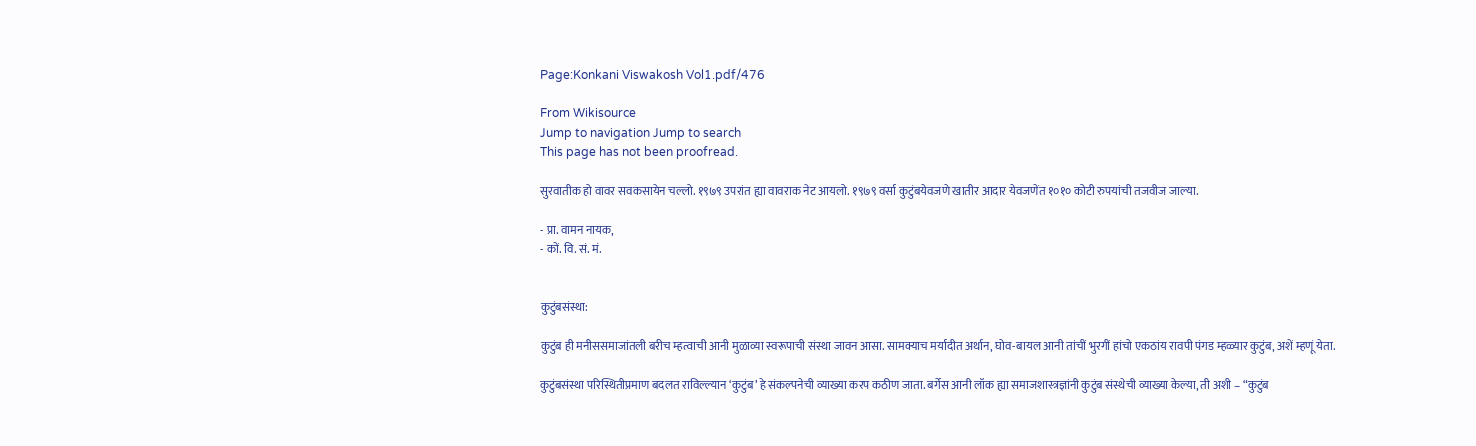Page:Konkani Viswakosh Vol1.pdf/476

From Wikisource
Jump to navigation Jump to search
This page has not been proofread.

सुरवातीक हो वावर सवकसायेन चल्लो. १९७९ उपरांत ह्या वावराक नेट आयलो. १९७९ वर्सा कुटुंबयेवजणे खातीर आदार येवजणेंत १०१० कोटी रुपयांची तजवीज जाल्या.

- प्रा. वामन नायक,
- कों. वि. सं. मं.


कुटुंबसंस्था:

कुटुंब ही मनीससमाजांतली बरीच म्हत्वाची आनी मुळाव्या स्वरूपाची संस्था जावन आसा. सामक्याच मर्यादीत अर्थान, घोव-बायल आनी तांचीं भुरगीं हांचो एकठांय रावपी पंगड म्हळ्यार कुटुंब, अशें म्हणूं येता.

कुटुंबसंस्था परिस्थितीप्रमाण बदलत राविल्ल्यान ‘कुटुंब’ हे संकल्पनेची व्याख्या करप कठीण जाता. बर्गेस आनी लॉक ह्या समाजशास्त्रज्ञांनी कुटुंब संस्थेची व्याख्या केल्या, ती अशी – “कुटुंब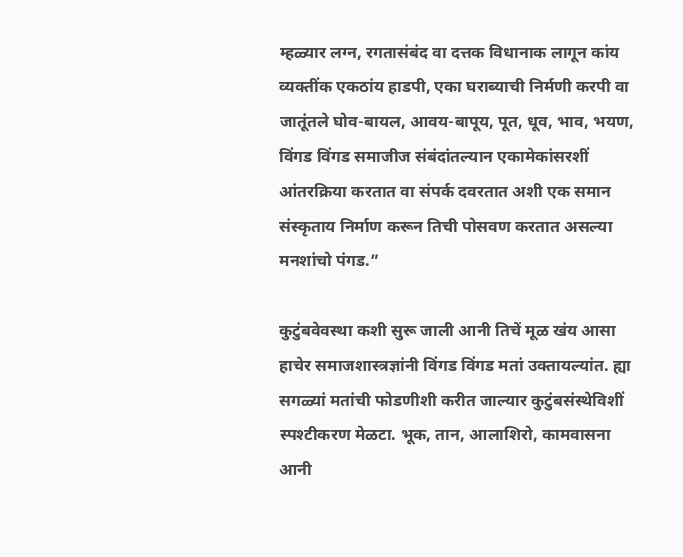म्हळ्यार लग्न, रगतासंबंद वा दत्तक विधानाक लागून कांय व्यक्तींक एकठांय हाडपी, एका घराब्याची निर्मणी करपी वा जातूंतले घोव-बायल, आवय-बापूय, पूत, धूव, भाव, भयण, विंगड विंगड समाजीज संबंदांतल्यान एकामेकांसरशीं आंतरक्रिया करतात वा संपर्क दवरतात अशी एक समान संस्कृताय निर्माण करून तिची पोसवण करतात असल्या मनशांचो पंगड.”

कुटुंबवेवस्था कशी सुरू जाली आनी तिचें मूळ खंय आसा हाचेर समाजशास्त्रज्ञांनी विंगड विंगड मतां उक्तायल्यांत. ह्या सगळ्यां मतांची फोडणीशी करीत जाल्यार कुटुंबसंस्थेविशीं स्पश्टीकरण मेळटा. भूक, तान, आलाशिरो, कामवासना आनी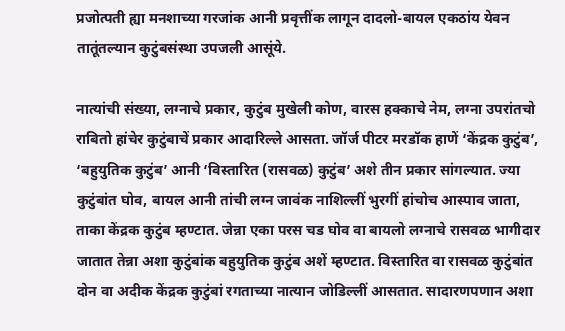प्रजोत्पती ह्या मनशाच्या गरजांक आनी प्रवृत्तींक लागून दादलो-बायल एकठांय येवन तातूंतल्यान कुटुंबसंस्था उपजली आसूंये.

नात्यांची संख्या, लग्नाचे प्रकार, कुटुंब मुखेली कोण, वारस हक्काचे नेम, लग्ना उपरांतचो राबितो हांचेर कुटुंबाचें प्रकार आदारिल्ले आसता. जॉर्ज पीटर मरडॉक हाणें ‘केंद्रक कुटुंब’, ‘बहुयुतिक कुटुंब’ आनी ‘विस्तारित (रासवळ) कुटुंब’ अशे तीन प्रकार सांगल्यात. ज्या कुटुंबांत घोव, बायल आनी तांची लग्न जावंक नाशिल्लीं भुरगीं हांचोच आस्पाव जाता, ताका केंद्रक कुटुंब म्हण्टात. जेन्ना एका परस चड घोव वा बायलो लग्नाचे रासवळ भागीदार जातात तेन्ना अशा कुटुंबांक बहुयुतिक कुटुंब अशें म्हण्टात. विस्तारित वा रासवळ कुटुंबांत दोन वा अदीक केंद्रक कुटुंबां रगताच्या नात्यान जोडिल्लीं आसतात. सादारणपणान अशा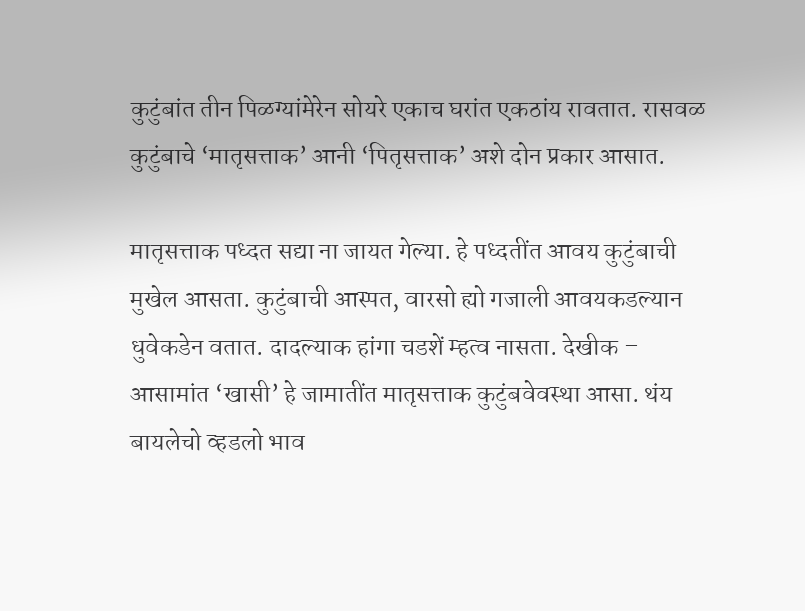कुटुंबांत तीन पिळग्यांमेरेन सोयरे एकाच घरांत एकठांय रावतात. रासवळ कुटुंबाचे ‘मातृसत्ताक’ आनी ‘पितृसत्ताक’ अशे दोन प्रकार आसात.

मातृसत्ताक पध्दत सद्या ना जायत गेल्या. हे पध्दतींत आवय कुटुंबाची मुखेल आसता. कुटुंबाची आस्पत, वारसो ह्यो गजाली आवयकडल्यान धुवेकडेन वतात. दादल्याक हांगा चडशें म्हत्व नासता. देखीक – आसामांत ‘खासी’ हे जामातींत मातृसत्ताक कुटुंबवेवस्था आसा. थंय बायलेचो व्हडलो भाव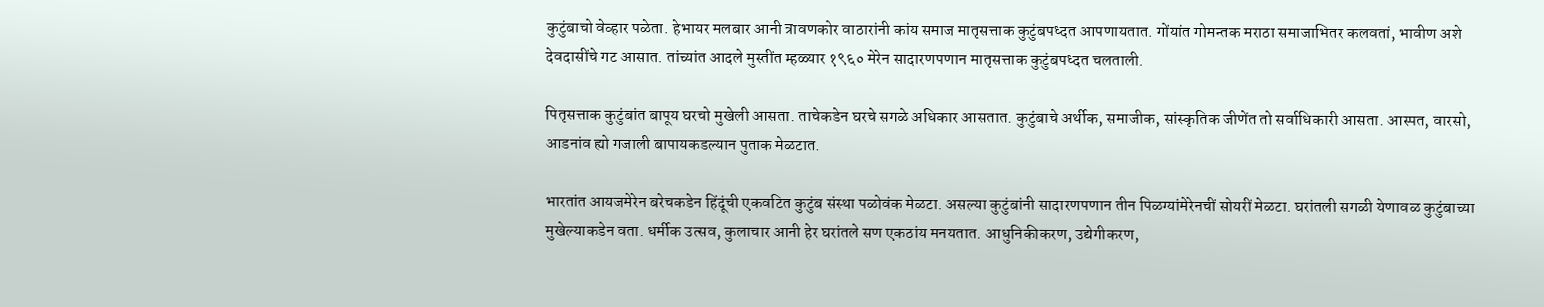कुटुंबाचो वेव्हार पळेता. हेभायर मलबार आनी त्रावणकोर वाठारांनी कांय समाज मातृसत्ताक कुटुंबपध्दत आपणायतात. गोंयांत गोमन्तक मराठा समाजाभितर कलवतां, भावीण अशे देवदासींचे गट आसात. तांच्यांत आदले मुस्तींत म्हळ्यार १९६० मेरेन सादारणपणान मातृसत्ताक कुटुंबपध्दत चलताली.

पितृसत्ताक कुटुंबांत बापूय घरचो मुखेली आसता. ताचेकडेन घरचे सगळे अधिकार आसतात. कुटुंबाचे अर्थीक, समाजीक, सांस्कृतिक जीणेंत तो सर्वाधिकारी आसता. आस्पत, वारसो, आडनांव ह्यो गजाली बापायकडल्यान पुताक मेळटात.

भारतांत आयजमेरेन बरेचकडेन हिंदूंची एकवटित कुटुंब संस्था पळोवंक मेळटा. असल्या कुटुंबांनी सादारणपणान तीन पिळग्यांमेरेनचीं सोयरीं मेळटा. घरांतली सगळी येणावळ कुटुंबाच्या मुखेल्याकडेन वता. धर्मीक उत्सव, कुलाचार आनी हेर घरांतले सण एकठांय मनयतात. आधुनिकीकरण, उद्येगीकरण,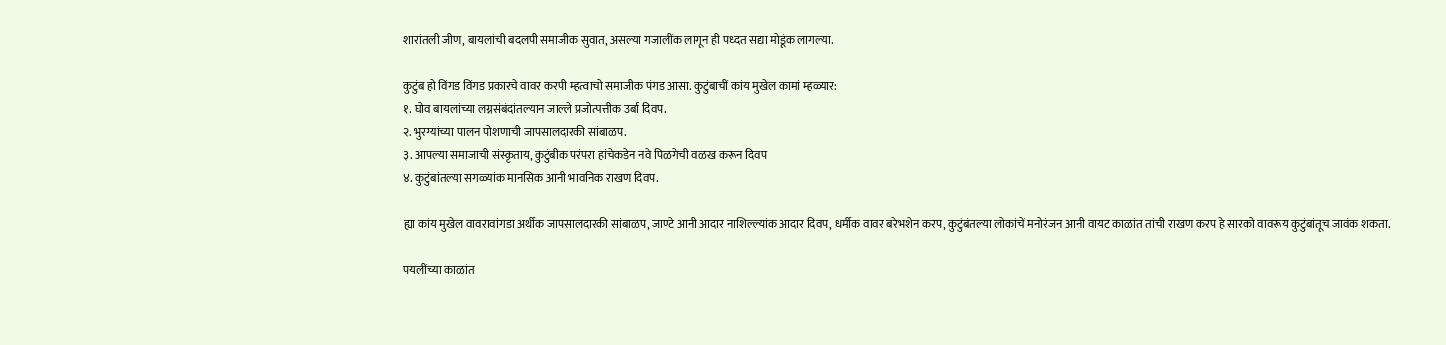शारांतली जीण, बायलांची बदलपी समाजीक सुवात, असल्या गजालींक लागून ही पध्दत सद्या मोडूंक लागल्या.

कुटुंब हो विंगड विंगड प्रकारचे वावर करपी म्हत्वाचो समाजीक पंगड आसा. कुटुंबाचीं कांय मुखेल कामां म्हळ्यार:
१. घोव बायलांच्या लग्नसंबंदांतल्यान जाल्ले प्रजोत्पत्तीक उर्बा दिवप.
२. भुरग्यांच्या पालन पोशणाची जापसालदारकी सांबाळप.
३. आपल्या समाजाची संस्कृताय, कुटुंबीक परंपरा हांचेकडेन नवे पिळगेची वळख करून दिवप
४. कुटुंबांतल्या सगळ्यांक मानसिक आनी भावनिक राखण दिवप.

ह्या कांय मुखेल वावरावांगडा अर्थीक जापसालदारकी सांबाळप, जाण्टे आनी आदार नाशिल्ल्यांक आदार दिवप, धर्मीक वावर बरेभशेन करप, कुटुंबंतल्या लोकांचें मनोरंजन आनी वायट काळांत तांची राखण करप हे सारको वावरूय कुटुंबांतूच जावंक शकता.

पयलींच्या काळांत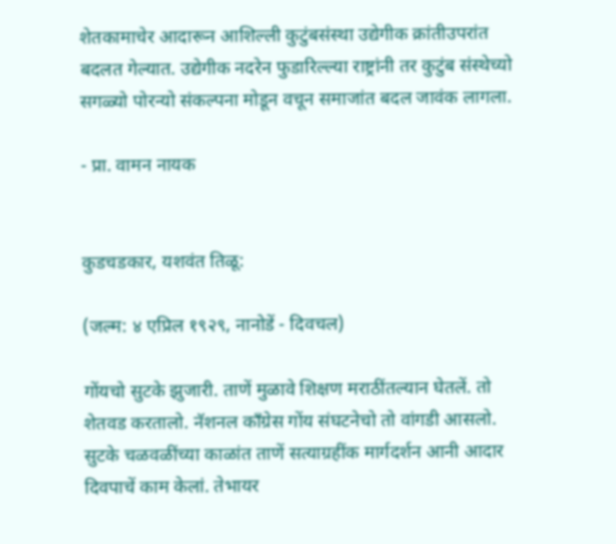शेतकामाचेर आदारून आशिल्ली कुटुंबसंस्था उद्येगीक क्रांतीउपरांत बदलत गेल्यात. उद्येगीक नदरेन फुडारिल्ल्या राष्ट्रांनी तर कुटुंब संस्थेच्यो सगळ्यो पोरन्यो संकल्पना मोडून वचून समाजांत बदल जावंक लागला.

- प्रा. वामन नायक


कुडचडकार, यशवंत तिळू:

(जल्म: ४ एप्रिल १९२९, नानोडें - दिवचल)

गोंयचो सुटके झुजारी. ताणें मुळावे शिक्षण मराठींतल्यान घेतलें. तो शेतवड करतालो. नॅशनल काँग्रेस गोंय संघटनेचो तो वांगडी आसलो. सुटके चळवळींच्या काळांत ताणें सत्याग्रहींक मार्गदर्शन आनी आदार दिवपाचें काम केलां. तेभायर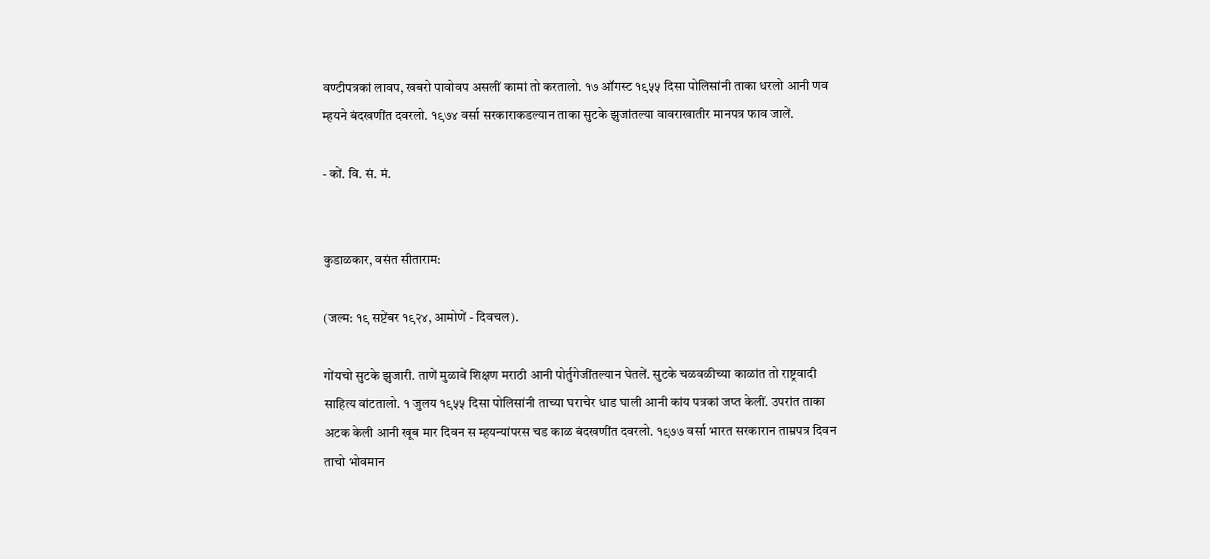वण्टीपत्रकां लावप, खबरो पावोवप असलीं कामां तो करतालो. १७ ऑगस्ट १९५५ दिसा पोलिसांनी ताका धरलो आनी णव म्हयने बंदखणींत दवरलो. १९७४ वर्सा सरकाराकडल्यान ताका सुटके झुजांतल्या वावराखातीर मानपत्र फाव जालें.

- कों. वि. सं. मं.


कुडाळकार, वसंत सीताराम:

(जल्म: १९ सप्टेंबर १९२४, आमोणें - दिवचल).

गोंयचो सुटके झुजारी. ताणें मुळावें शिक्षण मराठी आनी पोर्तुगेजींतल्यान घेतलें. सुटके चळवळीच्या काळांत तो राष्ट्रवादी साहित्य वांटतालो. १ जुलय १९५५ दिसा पोलिसांनी ताच्या घराचेर धाड घाली आनी कांय पत्रकां जप्त केलीं. उपरांत ताका अटक केली आनी खूब मार दिवन स म्हयन्यांपरस चड काळ बंदखणींत दवरलो. १९७७ वर्सा भारत सरकारान ताम्रपत्र दिवन ताचो भोवमान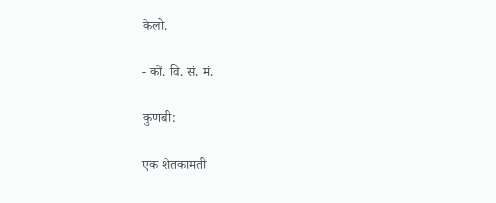केलो.

- कों. वि. सं. मं.

कुणबी:

एक शेतकामती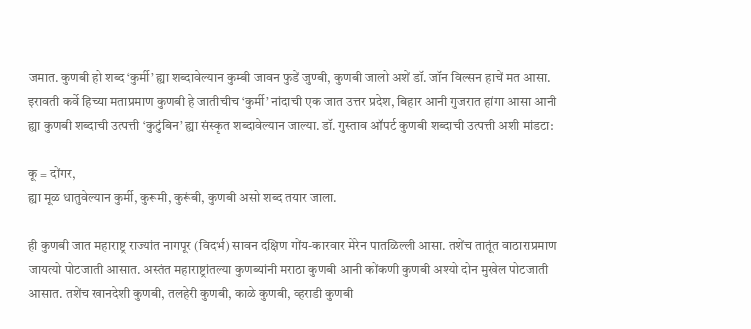जमात. कुणबी हो शब्द ‘कुर्मी’ ह्या शब्दावेल्यान कुम्बी जावन फुडें जुण्बी, कुणबी जालो अशें डॉ. जॉन विल्सन हाचें मत आसा. इरावती कर्वे हिच्या मताप्रमाण कुणबी हे जातीचीच ‘कुर्मी’ नांदाची एक जात उत्तर प्रदेश, बिहार आनी गुजरात हांगा आसा आनी ह्या कुणबी शब्दाची उत्पत्ती ‘कुटुंबिन’ ह्या संस्कृत शब्दावेल्यान जाल्या. डॉ. गुस्ताव ऑपर्ट कुणबी शब्दाची उत्पत्ती अशी मांडटा:

कू = दोंगर,
ह्या मूळ धातुवेल्यान कुर्मी, कुरूमी, कुरूंबी, कुणबी असो शब्द तयार जाला.

ही कुणबी जात महाराष्ट्र राज्यांत नागपूर (विदर्भ) सावन दक्षिण गोंय-कारवार मेरेन पातळिल्ली आसा. तशेंच तातूंत वाठाराप्रमाण जायत्यो पोटजाती आसात. अस्तंत महाराष्ट्रांतल्या कुणब्यांनी मराठा कुणबी आनी कोंकणी कुणबी अश्यो दोन मुखेल पोटजाती आसात. तशेंच खानदेशी कुणबी, तलहेरी कुणबी, काळे कुणबी, व्हराडी कुणबी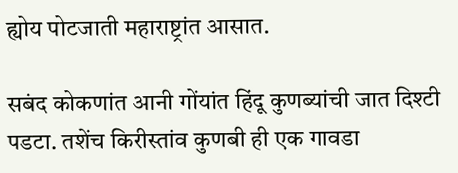ह्योय पोटजाती महाराष्ट्रांत आसात.

सबंद कोकणांत आनी गोंयांत हिंदू कुणब्यांची जात दिश्टी पडटा. तशेंच किरीस्तांव कुणबी ही एक गावडा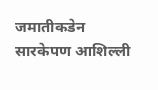जमातीकडेन सारकेपण आशिल्ली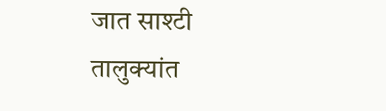जात साश्टी तालुक्यांत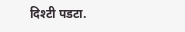दिश्टी पडटा.